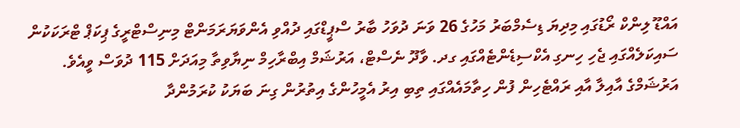އައްޑޫ ލިންކް ރޯޑުގައި މިދިޔަ ޑިސެމްބަރު މަހުގެ 26 ވަނަ ދުވަހު ބާރު ސްޕީޑްގައި ދުއްވި އެންވަޔަރަމަންޓް މިނިސްޓްރީގެ ޕިކަޕް ޓްރަކަކުން ސައިކަލެއްގައި ޖެހި ހިނގި އެކްސިޑެންޓެއްގައި ގދ. ވާދޫ ނެސްޓް، އަރުޝަމް އިބްރާހިމް ނިޔާވިތާ މިއަދަށް 115 ދުވަސް ވީއެވެ.
އަރުޝަމްގެ އާއިލާ އާއި ރައްޓެހިން ފުން ހިތާމައެއްގައި ތިބި އިރު އެމީހުންގެ އިތުރުން ގިނަ ބަޔަކު ކުރަމުންދާ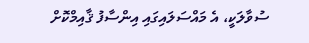ސުވާލަކީ، އެ މައްސަލައިގައި އިންސާފު ޤާއިމްކޮށް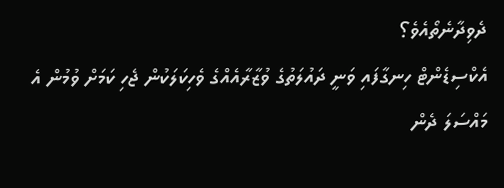ދެވިދާނެތޯއެވެ؟
އެކްސިޑެންޓް ހިނގާފައި ވަނީ ދައުލަތުގެ ވުޒާރާއެއްގެ ވެހިކަލަކުން ޖެހި ކަމަށް ވުމުން އެ މައްސަލަ ދެން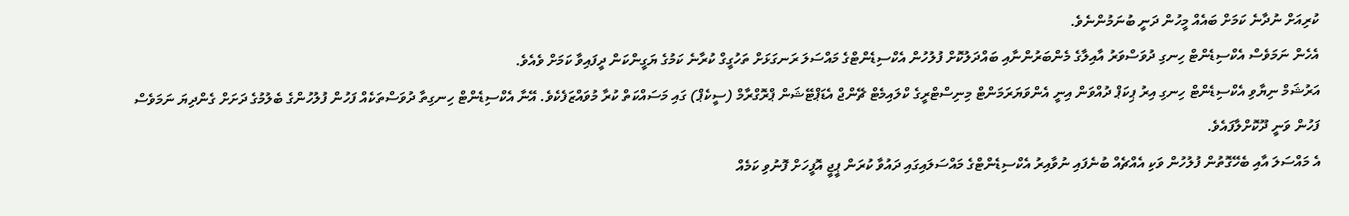ކުރިއަށް ނުދާނެ ކަމަށް ބައެއް މީހުން ދަނީ ބުނަމުންނެވެ.
އެހެން ނަމަވެސް އެކްސިޑެންޓް ހިނގި ދުވަސްވަރު އާއިލާގެ މެންބަރުންނާއި ބައްދަލުކޮށް ފުލުހުން އެކްސިޑެންޓްގެ މައްސަލަ ރަނގަޅަށް ތަހުގީގް ކުރާނެ ކަމުގެ ޔަގީންކަން ދީފައިވާ ކަމަށް ވެއެވެ.
އަރުޝަމް ނިޔާވި އެކްސިޑެންޓް ހިނގި އިރު ޕިކަޕް ދުއްވަން އިނީ އެންވަޔަރަމަންޓް މިނިސްޓްރީގެ ކްލައިމެޓް ޗޭންޖް އެޑަޕްޓޭޝަން ޕްރޮގްރާމް (ސީކެޕް) ގައި މަސައްކަތް ކުރާ މުވައްޒަފެކެވެ. އޭނާ އެކްސިޑެންޓް ހިނގިތާ ދުވަސްތަކެއް ފަހުން ފުލުހުންގެ ބެލުމުގެ ދަށަށް ގެންދިޔަ ނަމަވެސް ފަހުން ވަނީ ދޫކޮށްލާފައެވެ.
އެ މައްސަލަ އާއި ބެހޭގޮތުން ފުލުހުން ވަކި އެއްޗެއް ބުނެފައި ނުވާއިރު އެކްސިޑެންޓްގެ މައްސަލައިގައި ދައުވާ ކުރަން ޕީޖީ އޮފީހަށް ފޮނުވި ކަމެއް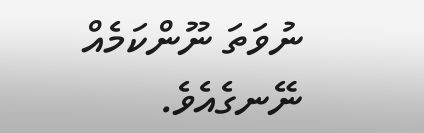ނުވަތަ ނޫންކަމެއް ނޭނގެއެވެ.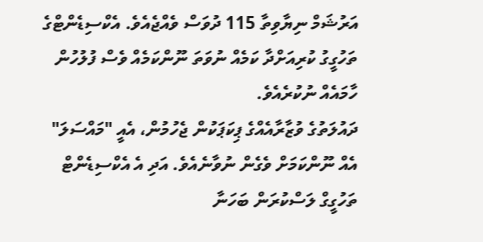އަރުޝަމް ނިޔާވިތާ 115 ދުވަސް ވެއްޖެއެވެ. އެކްސިޑެންޓްގެ ތަހުގީގު ކުރިއަށްދާ ކަމެއް ނުވަތަ ނޫންކަމެއް ވެސް ފުލުހުން ހާމައެއް ނުކުރެއެވެ.
ދައުލަތުގެ ވުޒާރާއެއްގެ ޕިކަޕަކުން ޖެހުމުން، އެއީ "މައްސަލަ" އެއް ނޫންކަމަށް ވެގެން ނުވާނެއެވެ. އަދި އެ އެކްސިޑެންޓް ތަހުގީގް ލަސްކުރަން ބަހަނާ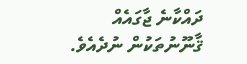ދައްކާނެ ޖާގައެއް ޤާނޫނުތަކުން ނުދެއެވެ.